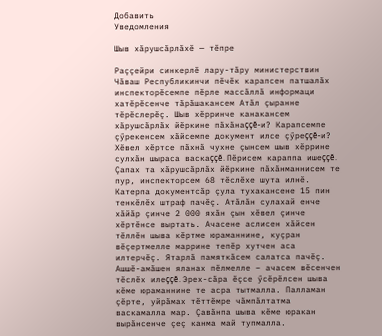Добавить
Уведомления

Шыв хăрушсăрлăхĕ — тĕпре

Раççейри синкерлĕ лару-тăру министерствин Чăваш Республикинчи пĕчĕк карапсен патшалăх инспекторĕсемпе пĕрле массăллă информаци хатĕрĕсенче тăрăшакансем Атăл çыранне тĕрĕслерĕç. Шыв хĕрринче канакансем хăрушсăрлăх йĕркине пăхăнаççĕ-и? Карапсемпе çӳрекенсем хăйсемпе документ илсе çӳреççĕ-и? Хĕвел хĕртсе пăхнă чухне çынсем шыв хĕррине сулхăн шыраса васкаççĕ. Пĕрисем караппа ишеççĕ. Çапах та хăрушсăрлăх йĕркине пăхăнманнисем те пур, инспекторсем 68 тĕслĕхе шута илнĕ. Катерпа документсăр çула тухакансене 15 пин тенкĕлĕх штраф пачĕç. Атăлăн сулахай енче хăйăр çинче 2 000 яхăн çын хĕвел çинче хĕртĕнсе выртать. Ачасене аслисен хăйсен тĕллĕн шыва кĕртме юраманнине, куçран вĕçертмелле маррине тепĕр хутчен аса илтерчĕç. Ятарлă памяткăсем салатса пачĕç. Ашшĕ-амăшен яланах пĕлмелле – ачасем вĕсенчен тĕслĕх илеççĕ. Эрех-сăра ĕçсе ӳсĕрĕлсен шыва кĕме юраманнине те асра тытмалла. Палламан çĕрте, уйрăмах тĕттĕмре чăмпăлтатма васкамалла мар. Çавăнпа шыва кĕме юракан вырăнсенче çеç канма май тупмалла.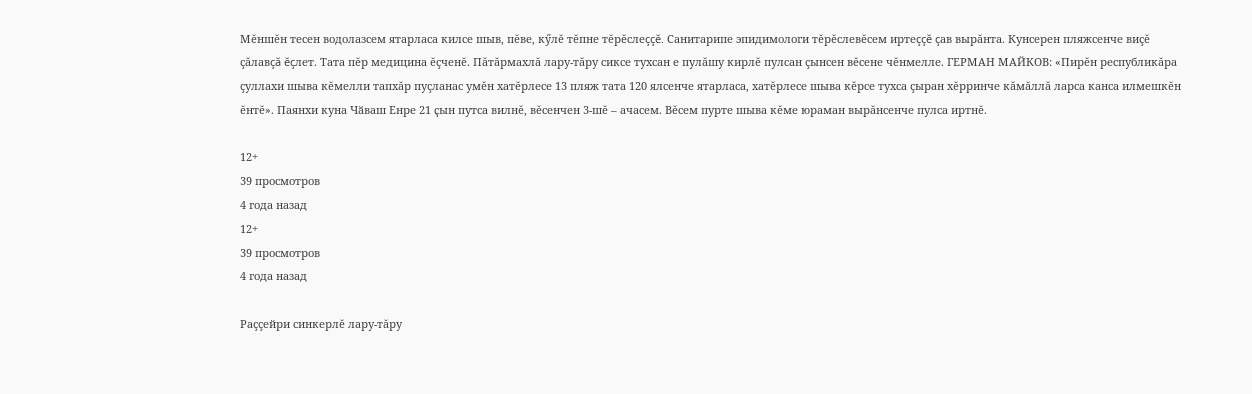Мĕншĕн тесен водолазсем ятарласа килсе шыв, пĕве, кӳлĕ тĕпне тĕрĕслеççĕ. Санитарипе эпидимологи тĕрĕслевĕсем иртеççĕ çав вырăнта. Кунсерен пляжсенче виçĕ çăлавçă ĕçлет. Тата пĕр медицина ĕçченĕ. Пăтăрмахлă лару-тăру сиксе тухсан е пулăшу кирлĕ пулсан çынсен вĕсене чĕнмелле. ГЕРМАН МАЙКОВ: «Пирĕн республикăра çуллахи шыва кĕмелли тапхăр пуçланас умĕн хатĕрлесе 13 пляж тата 120 ялсенче ятарласа, хатĕрлесе шыва кĕрсе тухса çыран хĕрринче кăмăллă ларса канса илмешкĕн ĕнтĕ». Паянхи куна Чӑваш Енре 21 ҫын путса вилнĕ, вĕсенчен 3-шĕ – ачасем. Вĕсем пурте шыва кĕме юраман вырăнсенче пулса иртнĕ.

12+
39 просмотров
4 года назад
12+
39 просмотров
4 года назад

Раççейри синкерлĕ лару-тăру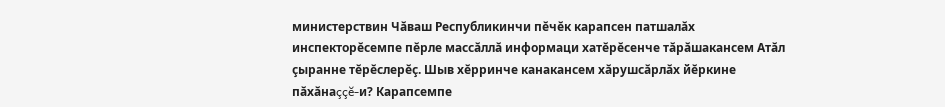министерствин Чăваш Республикинчи пĕчĕк карапсен патшалăх инспекторĕсемпе пĕрле массăллă информаци хатĕрĕсенче тăрăшакансем Атăл çыранне тĕрĕслерĕç. Шыв хĕрринче канакансем хăрушсăрлăх йĕркине пăхăнаççĕ-и? Карапсемпе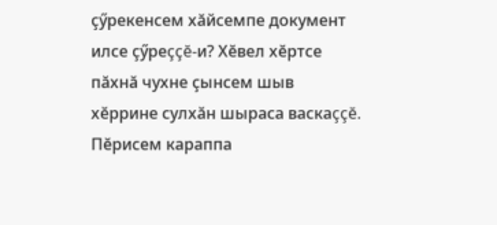çӳрекенсем хăйсемпе документ илсе çӳреççĕ-и? Хĕвел хĕртсе пăхнă чухне çынсем шыв хĕррине сулхăн шыраса васкаççĕ. Пĕрисем караппа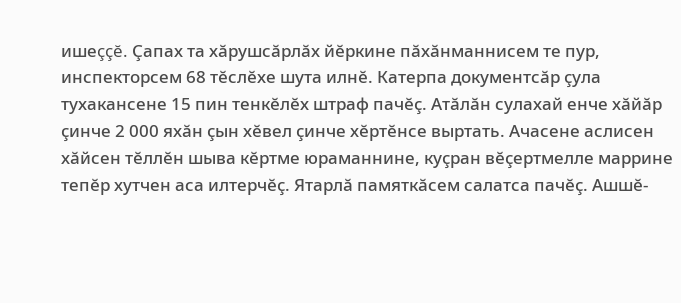ишеççĕ. Çапах та хăрушсăрлăх йĕркине пăхăнманнисем те пур, инспекторсем 68 тĕслĕхе шута илнĕ. Катерпа документсăр çула тухакансене 15 пин тенкĕлĕх штраф пачĕç. Атăлăн сулахай енче хăйăр çинче 2 000 яхăн çын хĕвел çинче хĕртĕнсе выртать. Ачасене аслисен хăйсен тĕллĕн шыва кĕртме юраманнине, куçран вĕçертмелле маррине тепĕр хутчен аса илтерчĕç. Ятарлă памяткăсем салатса пачĕç. Ашшĕ-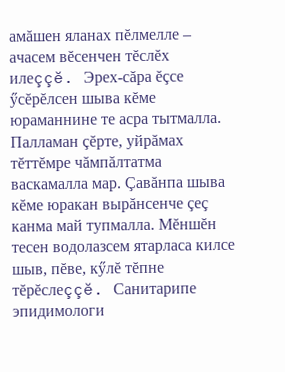амăшен яланах пĕлмелле – ачасем вĕсенчен тĕслĕх илеççĕ. Эрех-сăра ĕçсе ӳсĕрĕлсен шыва кĕме юраманнине те асра тытмалла. Палламан çĕрте, уйрăмах тĕттĕмре чăмпăлтатма васкамалла мар. Çавăнпа шыва кĕме юракан вырăнсенче çеç канма май тупмалла. Мĕншĕн тесен водолазсем ятарласа килсе шыв, пĕве, кӳлĕ тĕпне тĕрĕслеççĕ. Санитарипе эпидимологи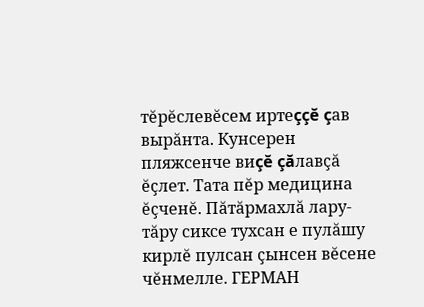тĕрĕслевĕсем иртеççĕ çав вырăнта. Кунсерен пляжсенче виçĕ çăлавçă ĕçлет. Тата пĕр медицина ĕçченĕ. Пăтăрмахлă лару-тăру сиксе тухсан е пулăшу кирлĕ пулсан çынсен вĕсене чĕнмелле. ГЕРМАН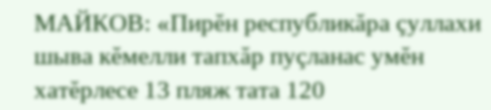МАЙКОВ: «Пирĕн республикăра çуллахи шыва кĕмелли тапхăр пуçланас умĕн хатĕрлесе 13 пляж тата 120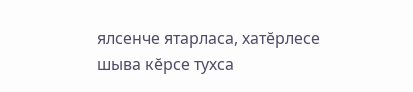ялсенче ятарласа, хатĕрлесе шыва кĕрсе тухса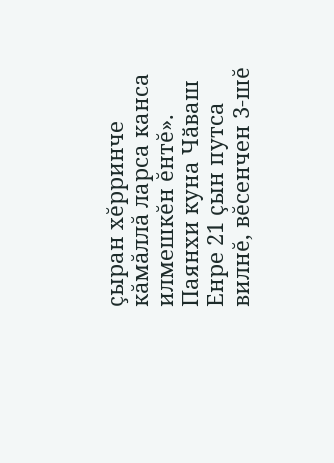çыран хĕрринче кăмăллă ларса канса илмешкĕн ĕнтĕ». Паянхи куна Чӑваш Енре 21 ҫын путса вилнĕ, вĕсенчен 3-шĕ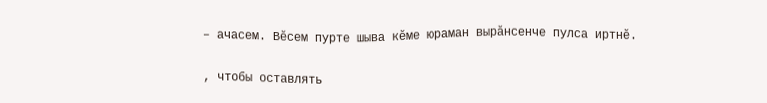– ачасем. Вĕсем пурте шыва кĕме юраман вырăнсенче пулса иртнĕ.

, чтобы оставлять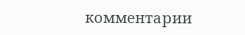комментарии